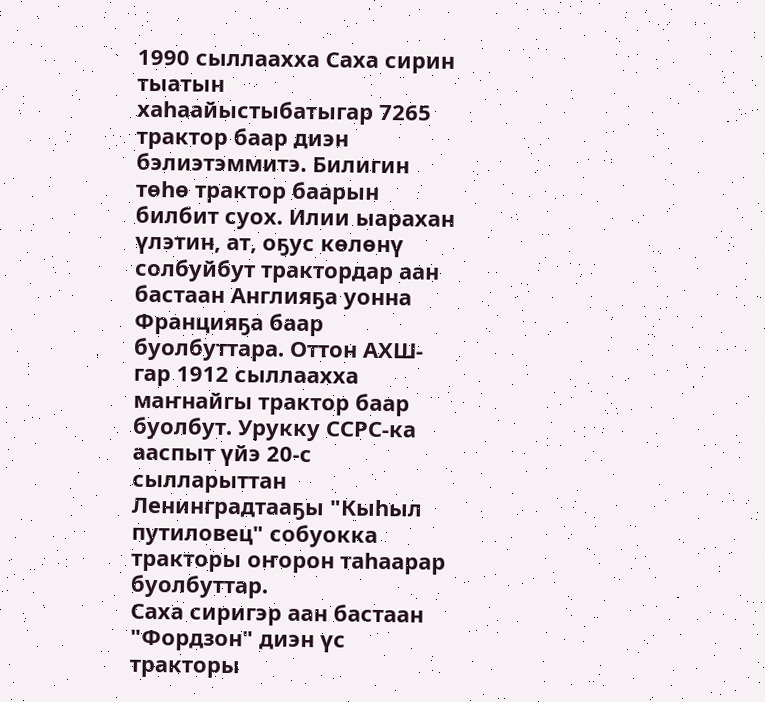1990 сыллаахха Саха сирин тыатын хаһаайыстыбатыгар 7265 трактор баар диэн бэлиэтэммитэ. Билигин төһө трактор баарын билбит суох. Илии ыарахан үлэтин, ат, оҕус көлөнү солбуйбут трактордар аан бастаан Англияҕа уонна Францияҕа баар буолбуттара. Оттон АХШ-гар 1912 сыллаахха маҥнайгы трактор баар буолбут. Урукку ССРС-ка ааспыт үйэ 20-с сылларыттан Ленинградтааҕы "Кыһыл путиловец" собуокка тракторы оҥорон таһаарар буолбуттар.
Саха сиригэр аан бастаан "Фордзон" диэн үс тракторы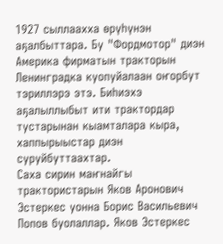1927 сыллаахха өрүһүнэн аҕалбыттара. Бу "Фордмотор" диэн Америка фирматын тракторын Ленинградка куопуйалаан оҥорбут тэриллэрэ этэ. Биһиэхэ аҕалыллыбыт ити трактордар тустарынан кыамталара кыра, хаппырыыстар диэн суруйбуттаахтар.
Саха сирин маҥнайгы трактористарын Яков Аронович Эстеркес уонна Борис Васильевич Попов буолаллар. Яков Эстеркес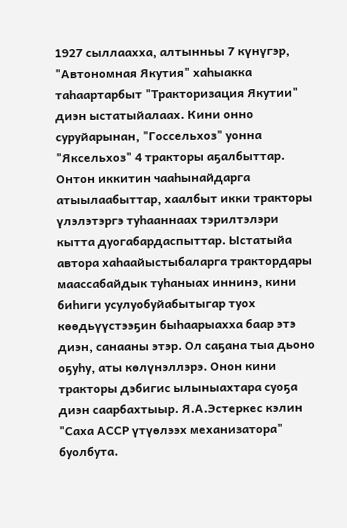1927 сыллаахха, алтынньы 7 күнүгэр, "Автономная Якутия" хаһыакка таһаартарбыт "Тракторизация Якутии" диэн ыстатыйалаах. Кини онно суруйарынан, "Госсельхоз" уонна "Яксельхоз" 4 тракторы аҕалбыттар. Онтон иккитин чааһынайдарга атыылаабыттар, хаалбыт икки тракторы үлэлэтэргэ туһааннаах тэрилтэлэри кытта дуогабардаспыттар. Ыстатыйа автора хаһаайыстыбаларга трактордары маассабайдык туһаныах иннинэ, кини биһиги усулуобуйабытыгар туох көөдьүүстээҕин быһаарыахха баар этэ диэн, санааны этэр. Ол саҕана тыа дьоно оҕуһу, аты көлүнэллэрэ. Онон кини тракторы дэбигис ылыныахтара суоҕа диэн саарбахтыыр. Я.А.Эстеркес кэлин "Саха АССР үтүөлээх механизатора" буолбута.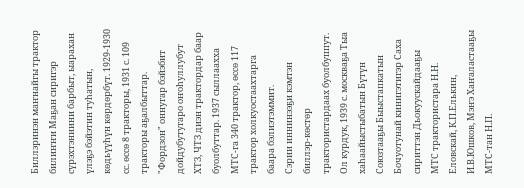Биллэринэн маҥнайгы трактор билиҥҥи Маҕан сиригэр сүрэхтэниини барбыт, ыарахан үлэҕэ бэйэтин туһатын, көдьүүһүн көрдөрбүт. 1929-1930 сс. өссө 8 тракторы, 1931 с. 109 тракторы аҕалбыттар. "Фордзон" оннугар бэйэбит дойдубутугаро оҥоһуллубут ХТЗ, ЧТЗ диэн трактордар баар буолбуттар. 1937 сыллаахха МТС-га 340 трактор, өссө 117 трактор холкуостаахтарга баара бэлиэтэммит.
Сэрии иннинээҕи кэмтэн биллэр-көстөр трактористардаах буолбуппут. Ол курдук, 1939 с. москваҕа Тыа хаһаайыстыбатын Бүтүн Союзтааҕы Быыстапкатын Бочуотунай кинигэтигэр Саха сириттэн Дьокуускайдааҕы МТС трактористара Н.Н. Еловскай, К.П.Елькин, И.В.Юшков, Мэҥэ Хаҥаластааҕы МТС-тан Н.П.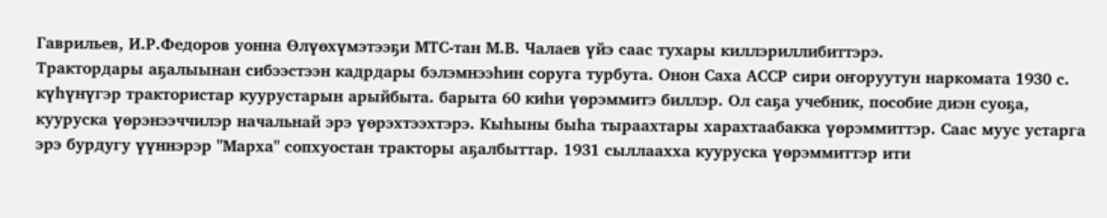Гаврильев, И.Р.Федоров уонна Өлүөхүмэтээҕи МТС-тан М.В. Чалаев үйэ саас тухары киллэриллибиттэрэ.
Трактордары аҕалыынан сибээстээн кадрдары бэлэмнээһин соруга турбута. Онон Саха АССР сири оҥоруутун наркомата 1930 с. күһүнүгэр трактористар куурустарын арыйбыта. барыта 60 киһи үөрэммитэ биллэр. Ол саҕа учебник, пособие диэн суоҕа, кууруска үөрэнээччилэр начальнай эрэ үөрэхтээхтэрэ. Кыһыны быһа тыраахтары харахтаабакка үөрэммиттэр. Саас муус устарга эрэ бурдугу үүннэрэр "Марха" сопхуостан тракторы аҕалбыттар. 1931 сыллаахха кууруска үөрэммиттэр ити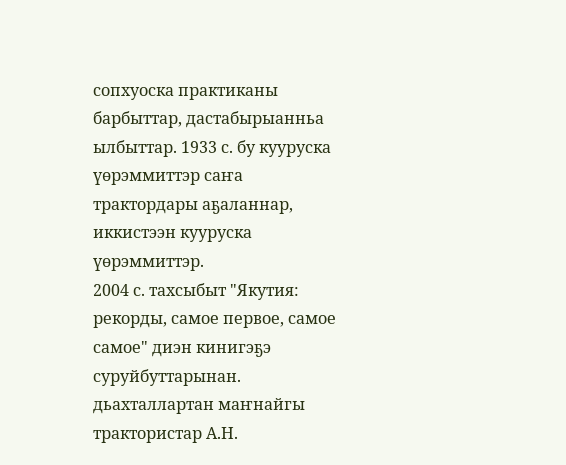сопхуоска практиканы барбыттар, дастабырыанньа ылбыттар. 1933 с. бу кууруска үөрэммиттэр саҥа трактордары аҕаланнар, иккистээн кууруска үөрэммиттэр.
2004 с. тахсыбыт "Якутия: рекорды, самое первое, самое самое" диэн кинигэҕэ суруйбуттарынан. дьахталлартан маҥнайгы трактористар А.Н.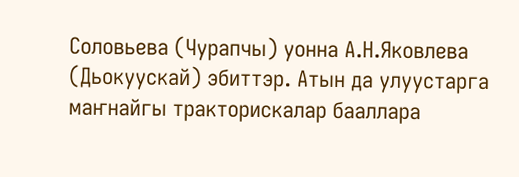Соловьева (Чурапчы) уонна А.Н.Яковлева (Дьокуускай) эбиттэр. Атын да улуустарга маҥнайгы тракторискалар бааллара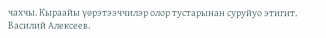чахчы. Кыраайы үөрэтээччилэр олор тустарынан суруйуо этигит.
Василий Алексеев.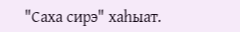"Саха сирэ" хаһыат.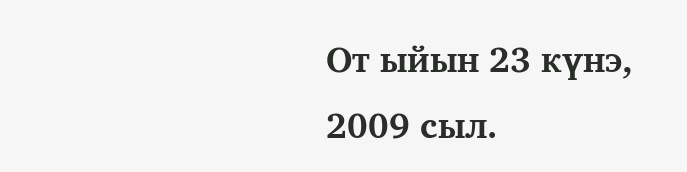От ыйын 23 күнэ, 2009 сыл.